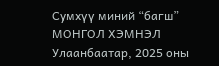Сумхүү миний “багш”
МОНГОЛ ХЭМНЭЛ
Улаанбаатар, 2025 оны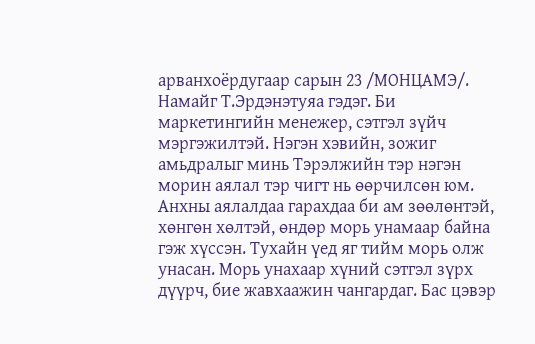арванхоёрдугаар сарын 23 /МОНЦАМЭ/. Намайг Т.Эрдэнэтуяа гэдэг. Би маркетингийн менежер, сэтгэл зүйч мэргэжилтэй. Нэгэн хэвийн, зожиг амьдралыг минь Тэрэлжийн тэр нэгэн морин аялал тэр чигт нь өөрчилсөн юм.
Анхны аялалдаа гарахдаа би ам зөөлөнтэй, хөнгөн хөлтэй, өндөр морь унамаар байна гэж хүссэн. Тухайн үед яг тийм морь олж унасан. Морь унахаар хүний сэтгэл зүрх дүүрч, бие жавхаажин чангардаг. Бас цэвэр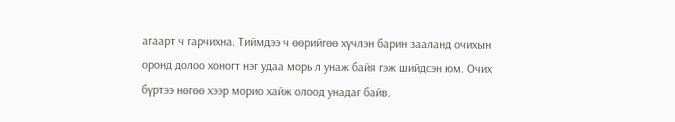агаарт ч гарчихна. Тиймдээ ч өөрийгөө хүчлэн барин зааланд очихын оронд долоо хоногт нэг удаа морь л унаж байя гэж шийдсэн юм. Очих бүртээ нөгөө хээр морио хайж олоод унадаг байв.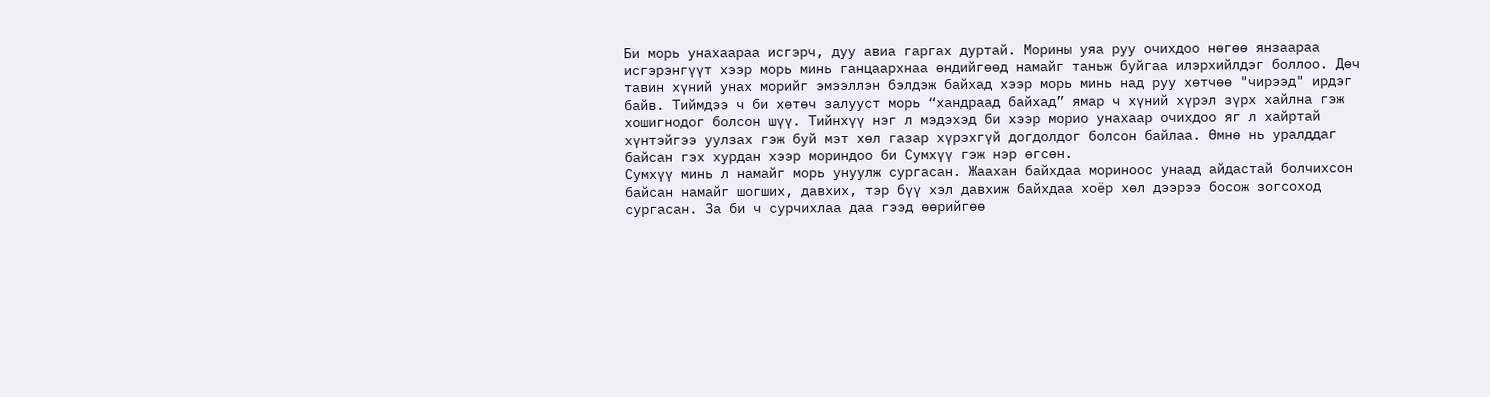Би морь унахаараа исгэрч, дуу авиа гаргах дуртай. Морины уяа руу очихдоо нөгөө янзаараа исгэрэнгүүт хээр морь минь ганцаархнаа өндийгөөд намайг таньж буйгаа илэрхийлдэг боллоо. Дөч тавин хүний унах морийг эмээллэн бэлдэж байхад хээр морь минь над руу хөтчөө "чирээд" ирдэг байв. Тиймдээ ч би хөтөч залууст морь “хандраад байхад” ямар ч хүний хүрэл зүрх хайлна гэж хошигнодог болсон шүү. Тийнхүү нэг л мэдэхэд би хээр морио унахаар очихдоо яг л хайртай хүнтэйгээ уулзах гэж буй мэт хөл газар хүрэхгүй догдолдог болсон байлаа. Өмнө нь уралддаг байсан гэх хурдан хээр мориндоо би Сумхүү гэж нэр өгсөн.
Сумхүү минь л намайг морь унуулж сургасан. Жаахан байхдаа мориноос унаад айдастай болчихсон байсан намайг шогших, давхих, тэр бүү хэл давхиж байхдаа хоёр хөл дээрээ босож зогсоход сургасан. За би ч сурчихлаа даа гээд өөрийгөө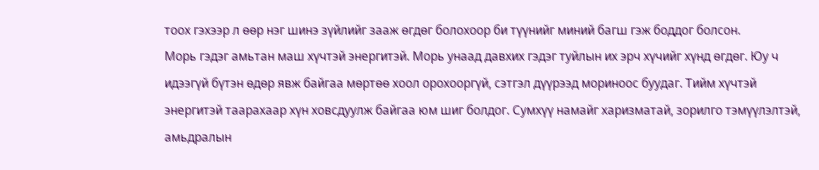тоох гэхээр л өөр нэг шинэ зүйлийг зааж өгдөг болохоор би түүнийг миний багш гэж боддог болсон.
Морь гэдэг амьтан маш хүчтэй энергитэй. Морь унаад давхих гэдэг туйлын их эрч хүчийг хүнд өгдөг. Юу ч идээгүй бүтэн өдөр явж байгаа мөртөө хоол орохооргүй, сэтгэл дүүрээд мориноос буудаг. Тийм хүчтэй энергитэй таарахаар хүн ховсдуулж байгаа юм шиг болдог. Сумхүү намайг харизматай, зорилго тэмүүлэлтэй, амьдралын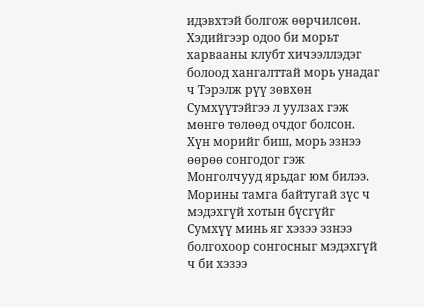идэвхтэй болгож өөрчилсөн.
Хэдийгээр одоо би морьт харвааны клубт хичээллэдэг болоод хангалттай морь унадаг ч Тэрэлж рүү зөвхөн Сумхүүтэйгээ л уулзах гэж мөнгө төлөөд очдог болсон. Хүн морийг биш, морь эзнээ өөрөө сонгодог гэж Монголчууд ярьдаг юм билээ. Морины тамга байтугай зүс ч мэдэхгүй хотын бүсгүйг Сумхүү минь яг хэзээ эзнээ болгохоор сонгосныг мэдэхгүй ч би хэзээ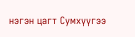нэгэн цагт Сумхүүгээ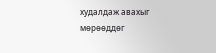худалдаж авахыг мөрөөддөг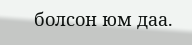болсон юм даа.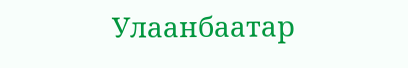Улаанбаатар